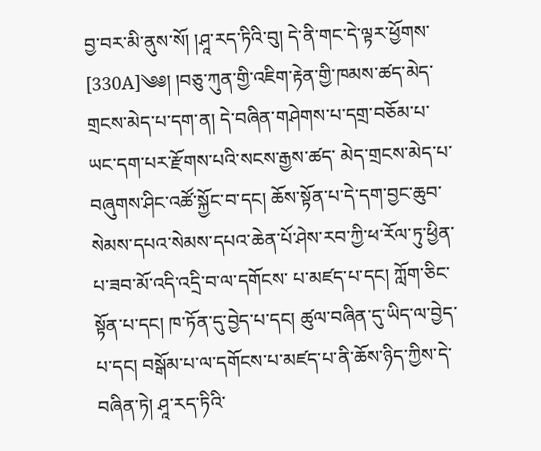བྱ་བར་མི་ནུས་སོ། །ཤཱ་རད་ཏིའི་བུ། དེ་ནི་གང་དེ་ལྟར་ཕྱོགས་ [330A]༄༅། །བཅུ་ཀུན་གྱི་འཇིག་རྟེན་གྱི་ཁམས་ཚད་མེད་གྲངས་མེད་པ་དག་ན། དེ་བཞིན་གཤེགས་པ་དགྲ་བཅོམ་པ་ཡང་དག་པར་རྫོགས་པའི་སངས་རྒྱས་ཚད་ མེད་གྲངས་མེད་པ་བཞུགས་ཤིང་འཚོ་སྐྱོང་བ་དང། ཆོས་སྟོན་པ་དེ་དག་བྱང་ཆུབ་སེམས་དཔའ་སེམས་དཔའ་ཆེན་པོ་ཤེས་རབ་ཀྱི་ཕ་རོལ་ཏུ་ཕྱིན་པ་ཟབ་མོ་འདི་འདྲི་བ་ལ་དགོངས་ པ་མཛད་པ་དང། ཀློག་ཅིང་སྟོན་པ་དང། ཁ་ཏོན་དུ་བྱེད་པ་དང། ཚུལ་བཞིན་དུ་ཡིད་ལ་བྱེད་པ་དང། བསྒོམ་པ་ལ་དགོངས་པ་མཛད་པ་ནི་ཆོས་ཉིད་ཀྱིས་དེ་བཞིན་ཏེ། ཤཱ་རད་ཏིའི་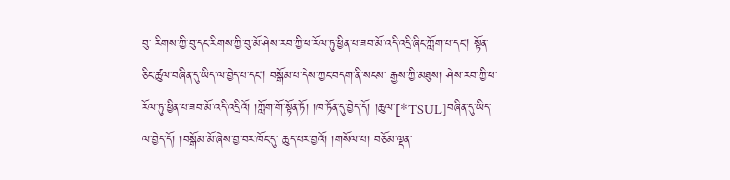བུ་ རིགས་ཀྱི་བུ་དང་རིགས་ཀྱི་བུ་མོ་ཤེས་རབ་ཀྱི་ཕ་རོལ་ཏུ་ཕྱིན་པ་ཟབ་མོ་འདི་འདྲི་ཞིང་ཀློག་པ་དང། སྟོན་ཅིང་ཚུལ་བཞིན་དུ་ཡིད་ལ་བྱེད་པ་དང། བསྒོམ་པ་དེས་ཀྱང་བདག་ནི་སངས་ རྒྱས་ཀྱི་མཐུས། ཤེས་རབ་ཀྱི་ཕ་རོལ་ཏུ་ཕྱིན་པ་ཟབ་མོ་འདི་འདྲིའོ། །ཀློག་གོ་སྟོན་ཏོ། །ཁ་ཏོན་དུ་བྱེད་དོ། །ཆུལ་[*TSUL]བཞིན་དུ་ཡིད་ལ་བྱེད་དོ། །བསྒོམ་མོ་ཞེས་བྱ་བར་ཁོང་དུ་ ཆུད་པར་བྱའོ། །གསོལ་པ། བཅོམ་ལྡན་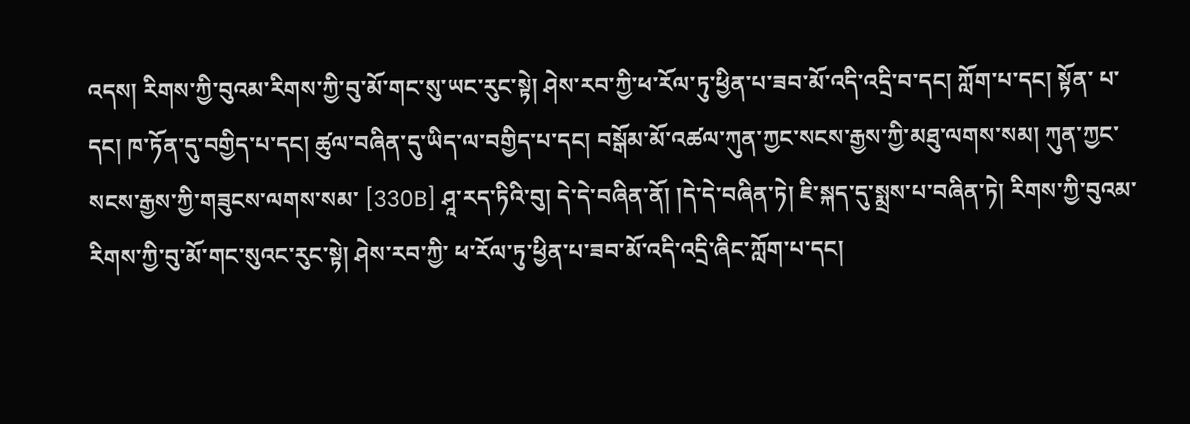འདས། རིགས་ཀྱི་བུའམ་རིགས་ཀྱི་བུ་མོ་གང་སུ་ཡང་རུང་སྟེ། ཤེས་རབ་ཀྱི་ཕ་རོལ་ཏུ་ཕྱིན་པ་ཟབ་མོ་འདི་འདྲི་བ་དང། ཀློག་པ་དང། སྟོན་ པ་དང། ཁ་ཏོན་དུ་བགྱིད་པ་དང། ཚུལ་བཞིན་དུ་ཡིད་ལ་བགྱིད་པ་དང། བསྒོམ་མོ་འཚལ་ཀུན་ཀྱང་སངས་རྒྱས་ཀྱི་མཐུ་ལགས་སམ། ཀུན་ཀྱང་སངས་རྒྱས་ཀྱི་གཟུངས་ལགས་སམ་ [330B] ཤཱ་རད་ཏིའི་བུ། དེ་དེ་བཞིན་ནོ། །དེ་དེ་བཞིན་ཏེ། ཇི་སྐད་དུ་སྨྲས་པ་བཞིན་ཏེ། རིགས་ཀྱི་བུའམ་རིགས་ཀྱི་བུ་མོ་གང་སུའང་རུང་སྟེ། ཤེས་རབ་ཀྱི་ ཕ་རོལ་ཏུ་ཕྱིན་པ་ཟབ་མོ་འདི་འདྲི་ཞིང་ཀློག་པ་དང།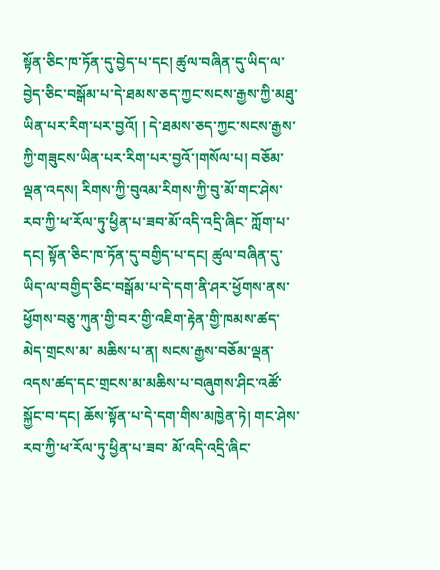སྟོན་ཅིང་ཁ་ཏོན་དུ་བྱེད་པ་དང། ཚུལ་བཞིན་དུ་ཡིད་ལ་བྱེད་ཅིང་བསྒོམ་པ་དེ་ཐམས་ཅད་ཀྱང་སངས་རྒྱས་ཀྱི་མཐུ་ཡིན་པར་རིག་པར་བྱའོ། ། དེ་ཐམས་ཅད་ཀྱང་སངས་རྒྱས་ཀྱི་གཟུངས་ཡིན་པར་རིག་པར་བྱའོ་།གསོལ་པ། བཅོམ་ལྡན་འདས། རིགས་ཀྱི་བུའམ་རིགས་ཀྱི་བུ་མོ་གང་ཤེས་རབ་ཀྱི་ཕ་རོལ་ཏུ་ཕྱིན་པ་ཟབ་མོ་འདི་འདྲི་ཞིང་ ཀློག་པ་དང། སྟོན་ཅིང་ཁ་ཏོན་དུ་བགྱིད་པ་དང། ཚུལ་བཞིན་དུ་ཡིད་ལ་བགྱིད་ཅིང་བསྒོམ་པ་དེ་དག་ནི་ཤར་ཕྱོགས་ནས་ཕྱོགས་བཅུ་ཀུན་གྱི་བར་གྱི་འཇིག་རྟེན་གྱི་ཁམས་ཚད་མེད་གྲངས་མ་ མཆིས་པ་ན། སངས་རྒྱས་བཅོམ་ལྡན་འདས་ཚད་དང་གྲངས་མ་མཆིས་པ་བཞུགས་ཤིང་འཚོ་སྐྱོང་བ་དང། ཆོས་སྟོན་པ་དེ་དག་གིས་མཁྱེན་ཏེ། གང་ཤེས་རབ་ཀྱི་ཕ་རོལ་ཏུ་ཕྱིན་པ་ཟབ་ མོ་འདི་འདྲི་ཞིང་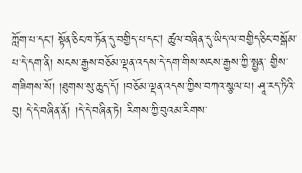ཀློག་པ་དང། སྟོན་ཅིང་ཁ་ཏོན་དུ་བགྱིད་པ་དང། ཚུལ་བཞིན་དུ་ཡིད་ལ་བགྱིད་ཅིང་བསྒོམ་པ་དེ་དག་ནི། སངས་རྒྱས་བཅོམ་ལྡན་འདས་དེ་དག་གིས་སངས་རྒྱས་ཀྱི་སྤྱན་ གྱིས་གཟིགས་སོ། །ཐུགས་སུ་ཆུད་དོ། །བཅོམ་ལྡན་འདས་ཀྱིས་བཀའ་སྩལ་པ། ཤཱ་རད་ཏིའི་བུ། དེ་དེ་བཞིན་ནོ། །དེ་དེ་བཞིན་ཏེ། རིགས་ཀྱི་བུའམ་རིགས་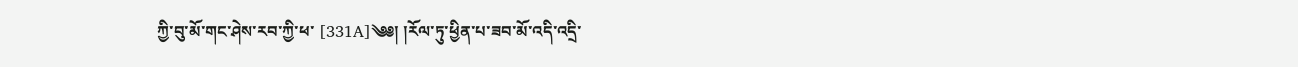ཀྱི་བུ་མོ་གང་ཤེས་རབ་ཀྱི་ཕ་ [331A]༄༅། །རོལ་ཏུ་ཕྱིན་པ་ཟབ་མོ་འདི་འདྲི་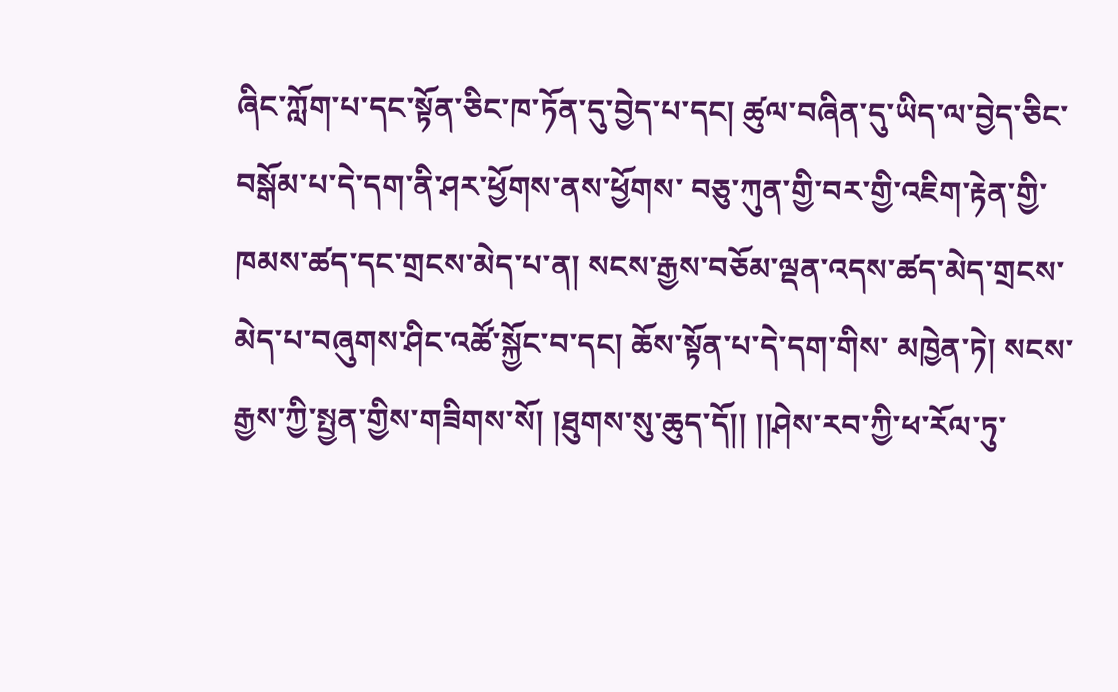ཞིང་ཀློག་པ་དང་སྟོན་ཅིང་ཁ་ཏོན་དུ་བྱེད་པ་དང། ཚུལ་བཞིན་དུ་ཡིད་ལ་བྱེད་ཅིང་བསྒོམ་པ་དེ་དག་ནི་ཤར་ཕྱོགས་ནས་ཕྱོགས་ བཅུ་ཀུན་གྱི་བར་གྱི་འཇིག་རྟེན་གྱི་ཁམས་ཚད་དང་གྲངས་མེད་པ་ན། སངས་རྒྱས་བཅོམ་ལྡན་འདས་ཚད་མེད་གྲངས་མེད་པ་བཞུགས་ཤིང་འཚོ་སྐྱོང་བ་དང། ཆོས་སྟོན་པ་དེ་དག་གིས་ མཁྱེན་ཏེ། སངས་རྒྱས་ཀྱི་སྤྱན་གྱིས་གཟིགས་སོ། །ཐུགས་སུ་ཆུད་དོ།། །།ཤེས་རབ་ཀྱི་ཕ་རོལ་ཏུ་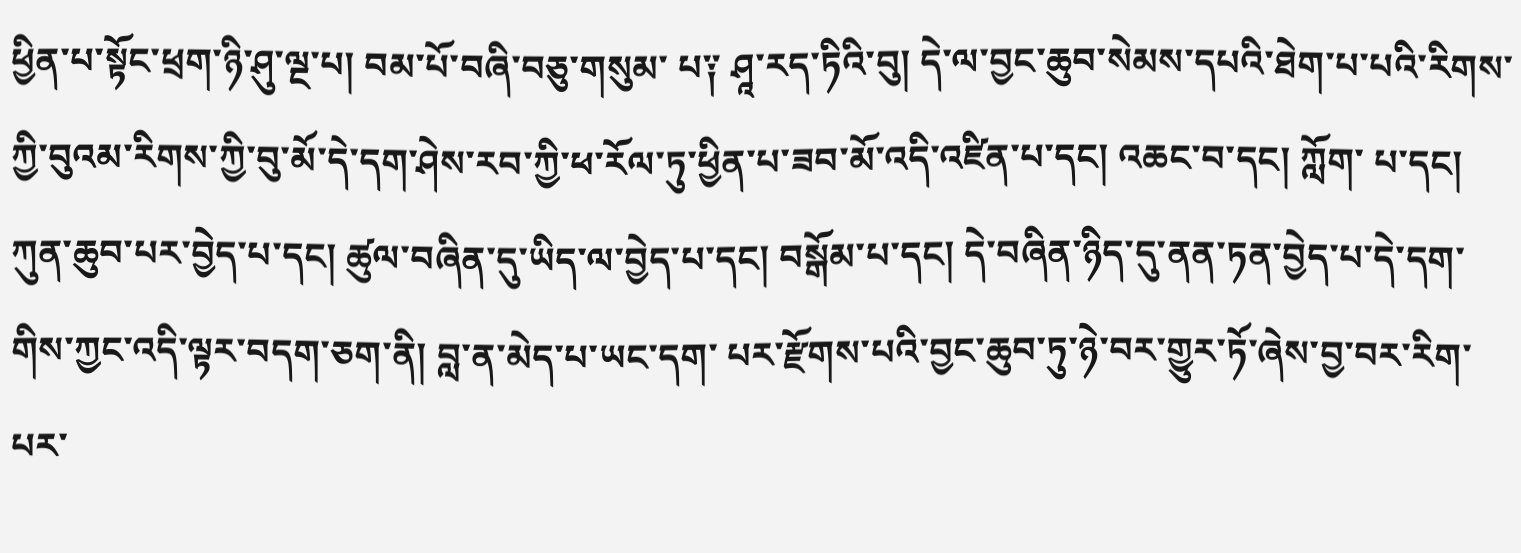ཕྱིན་པ་སྟོང་ཕྲག་ཉི་ཤུ་ལྔ་པ། བམ་པོ་བཞི་བཅུ་གསུམ་ པ༑ ཤཱ་རད་ཏིའི་བུ། དེ་ལ་བྱང་ཆུབ་སེམས་དཔའི་ཐེག་པ་པའི་རིགས་ཀྱི་བུའམ་རིགས་ཀྱི་བུ་མོ་དེ་དག་ཤེས་རབ་ཀྱི་ཕ་རོལ་ཏུ་ཕྱིན་པ་ཟབ་མོ་འདི་འཛིན་པ་དང། འཆང་བ་དང། ཀློག་ པ་དང། ཀུན་ཆུབ་པར་བྱེད་པ་དང། ཚུལ་བཞིན་དུ་ཡིད་ལ་བྱེད་པ་དང། བསྒོམ་པ་དང། དེ་བཞིན་ཉིད་དུ་ནན་ཏན་བྱེད་པ་དེ་དག་གིས་ཀྱང་འདི་ལྟར་བདག་ཅག་ནི། བླ་ན་མེད་པ་ཡང་དག་ པར་རྫོགས་པའི་བྱང་ཆུབ་ཏུ་ཉེ་བར་གྱུར་ཏོ་ཞེས་བྱ་བར་རིག་པར་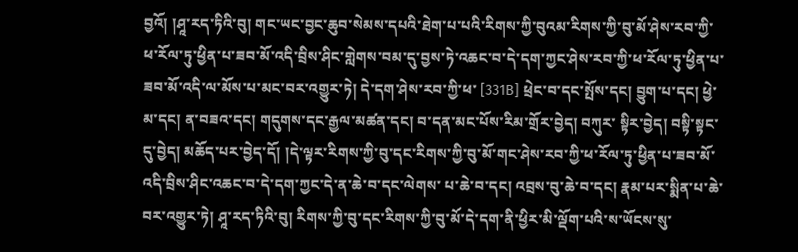བྱའོ། །ཤཱ་རད་ཏིའི་བུ། གང་ཡང་བྱང་ཆུབ་སེམས་དཔའི་ཐེག་པ་པའི་རིགས་ཀྱི་བུའམ་རིགས་ཀྱི་བུ་མོ་ཤེས་རབ་ཀྱི་ ཕ་རོལ་ཏུ་ཕྱིན་པ་ཟབ་མོ་འདི་བྲིས་ཤིང་གླེགས་བམ་དུ་བྱས་ཏེ་འཆང་བ་དེ་དག་ཀྱང་ཤེས་རབ་ཀྱི་ཕ་རོལ་ཏུ་ཕྱིན་པ་ཟབ་མོ་འདི་ལ་མོས་པ་མང་བར་འགྱུར་ཏེ། དེ་དག་ཤེས་རབ་ཀྱི་ཕ་ [331B] ཕྲེང་བ་དང་སྤོས་དང། བྱུག་པ་དང། ཕྱེ་མ་དང། ན་བཟའ་དང། གདུགས་དང་རྒྱལ་མཚན་དང། བ་དན་མང་པོས་རིམ་གྲོར་བྱེད། བཀུར་ སྟིར་བྱེད། བསྟི་སྟང་དུ་བྱེད། མཆོད་པར་བྱེད་དོ། །དེ་ལྟར་རིགས་ཀྱི་བུ་དང་རིགས་ཀྱི་བུ་མོ་གང་ཤེས་རབ་ཀྱི་ཕ་རོལ་ཏུ་ཕྱིན་པ་ཟབ་མོ་འདི་བྲིས་ཤིང་འཆང་བ་དེ་དག་ཀྱང་དེ་ན་ཆེ་བ་དང་ལེགས་ པ་ཆེ་བ་དང། འབྲས་བུ་ཆེ་བ་དང། རྣམ་པར་སྨིན་པ་ཆེ་བར་འགྱུར་ཏེ། ཤཱ་རད་ཏིའི་བུ། རིགས་ཀྱི་བུ་དང་རིགས་ཀྱི་བུ་མོ་དེ་དག་ནི་ཕྱིར་མི་ལྡོག་པའི་ས་ཡོངས་སུ་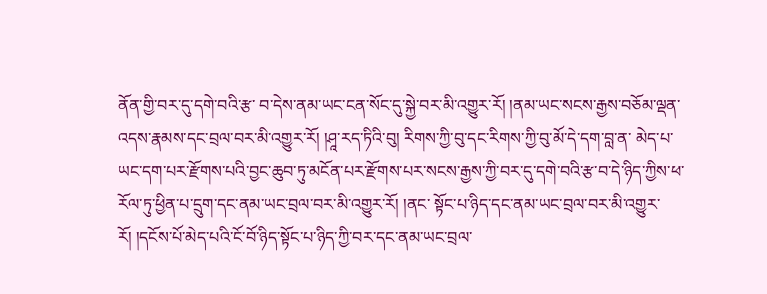ནོན་གྱི་བར་དུ་དགེ་བའི་རྩ་ བ་དེས་ནམ་ཡང་ངན་སོང་དུ་སྐྱེ་བར་མི་འགྱུར་རོ། །ནམ་ཡང་སངས་རྒྱས་བཅོམ་ལྡན་འདས་རྣམས་དང་བྲལ་བར་མི་འགྱུར་རོ། །ཤཱ་རད་ཏིའི་བུ། རིགས་ཀྱི་བུ་དང་རིགས་ཀྱི་བུ་མོ་དེ་དག་བླ་ན་ མེད་པ་ཡང་དག་པར་རྫོགས་པའི་བྱང་ཆུབ་ཏུ་མངོན་པར་རྫོགས་པར་སངས་རྒྱས་ཀྱི་བར་དུ་དགེ་བའི་རྩ་བ་དེ་ཉིད་ཀྱིས་ཕ་རོལ་ཏུ་ཕྱིན་པ་དྲུག་དང་ནམ་ཡང་བྲལ་བར་མི་འགྱུར་རོ། །ནང་ སྟོང་པ་ཉིད་དང་ནམ་ཡང་བྲལ་བར་མི་འགྱུར་རོ། །དངོས་པོ་མེད་པའི་ངོ་བོ་ཉིད་སྟོང་པ་ཉིད་ཀྱི་བར་དང་ནམ་ཡང་བྲལ་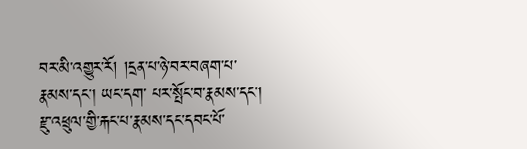བར་མི་འགྱུར་རོ། །དྲན་པ་ཉེ་བར་བཞག་པ་རྣམས་དང། ཡང་དག་ པར་སྤོང་བ་རྣམས་དང། རྫུ་འཕྲུལ་གྱི་རྐང་པ་རྣམས་དང་དབང་པོ་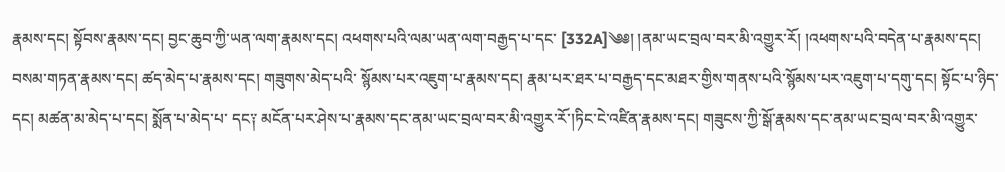རྣམས་དང། སྟོབས་རྣམས་དང། བྱང་ཆུབ་ཀྱི་ཡན་ལག་རྣམས་དང། འཕགས་པའི་ལམ་ཡན་ལག་བརྒྱད་པ་དང་ [332A]༄༅། །ནམ་ཡང་བྲལ་བར་མི་འགྱུར་རོ། །འཕགས་པའི་བདེན་པ་རྣམས་དང། བསམ་གཏན་རྣམས་དང། ཚད་མེད་པ་རྣམས་དང། གཟུགས་མེད་པའི་ སྙོམས་པར་འཇུག་པ་རྣམས་དང། རྣམ་པར་ཐར་པ་བརྒྱད་དང་མཐར་གྱིས་གནས་པའི་སྙོམས་པར་འཇུག་པ་དགུ་དང། སྟོང་པ་ཉིད་དང། མཚན་མ་མེད་པ་དང། སྨོན་པ་མེད་པ་ དང༑ མངོན་པར་ཤེས་པ་རྣམས་དང་ནམ་ཡང་བྲལ་བར་མི་འགྱུར་རོ་།ཏིང་ངེ་འཛིན་རྣམས་དང། གཟུངས་ཀྱི་སྒོ་རྣམས་དང་ནམ་ཡང་བྲལ་བར་མི་འགྱུར་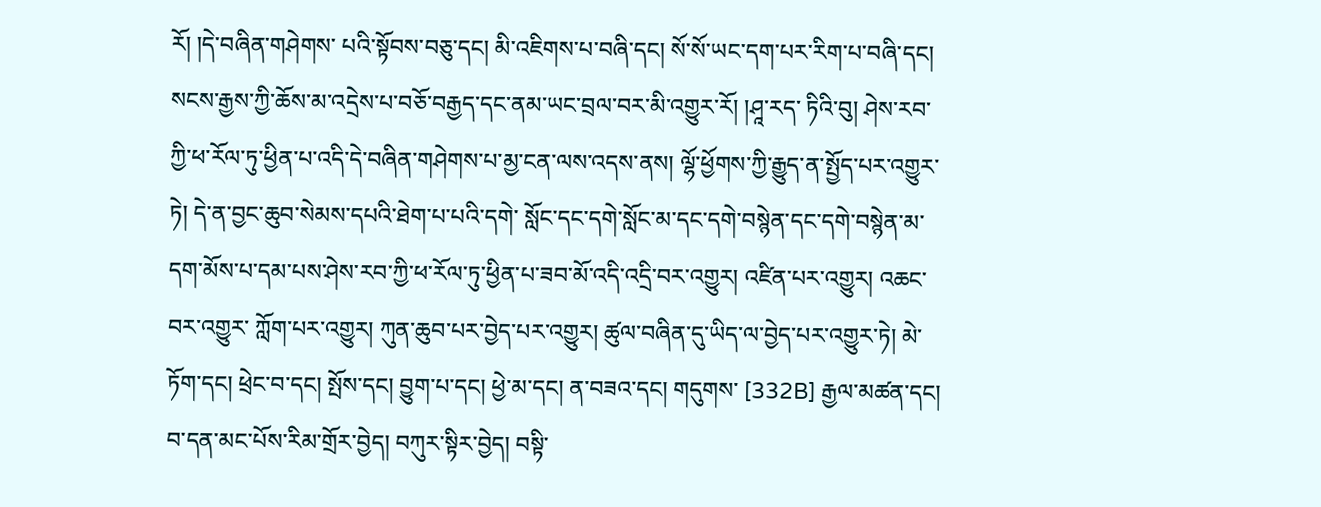རོ། །དེ་བཞིན་གཤེགས་ པའི་སྟོབས་བཅུ་དང། མི་འཇིགས་པ་བཞི་དང། སོ་སོ་ཡང་དག་པར་རིག་པ་བཞི་དང། སངས་རྒྱས་ཀྱི་ཆོས་མ་འདྲེས་པ་བཅོ་བརྒྱད་དང་ནམ་ཡང་བྲལ་བར་མི་འགྱུར་རོ། །ཤཱ་རད་ ཏིའི་བུ། ཤེས་རབ་ཀྱི་ཕ་རོལ་ཏུ་ཕྱིན་པ་འདི་དེ་བཞིན་གཤེགས་པ་མྱ་ངན་ལས་འདས་ནས། ལྷོ་ཕྱོགས་ཀྱི་རྒྱུད་ན་སྤྱོད་པར་འགྱུར་ཏེ། དེ་ན་བྱང་ཆུབ་སེམས་དཔའི་ཐེག་པ་པའི་དགེ་ སློང་དང་དགེ་སློང་མ་དང་དགེ་བསྙེན་དང་དགེ་བསྙེན་མ་དག་མོས་པ་དམ་པས་ཤེས་རབ་ཀྱི་ཕ་རོལ་ཏུ་ཕྱིན་པ་ཟབ་མོ་འདི་འདྲི་བར་འགྱུར། འཛིན་པར་འགྱུར། འཆང་བར་འགྱུར་ ཀློག་པར་འགྱུར། ཀུན་ཆུབ་པར་བྱེད་པར་འགྱུར། ཚུལ་བཞིན་དུ་ཡིད་ལ་བྱེད་པར་འགྱུར་ཏེ། མེ་ཏོག་དང། ཕྲེང་བ་དང། སྤོས་དང། བྱུག་པ་དང། ཕྱེ་མ་དང། ན་བཟའ་དང། གདུགས་ [332B] རྒྱལ་མཚན་དང། བ་དན་མང་པོས་རིམ་གྲོར་བྱེད། བཀུར་སྟིར་བྱེད། བསྟི་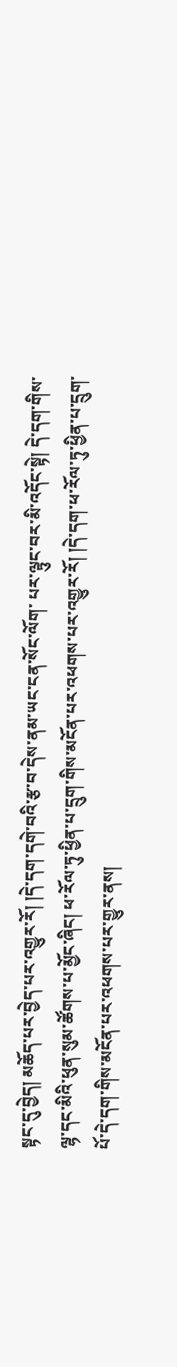སྟང་དུ་བྱེད། མཆོད་པར་བྱེད་པར་འགྱུར་རོ། །དེ་དག་དགེ་བའི་རྩ་བ་དེས་ནམ་ཡང་ངན་སོང་ལོག་ པར་ལྟུང་བར་མི་འདོང་སྟེ། དེ་དག་གིས་ལྷ་དང་མིའི་ཕུན་སུམ་ཚོགས་པ་མྱོང་ཞིང། ཕ་རོལ་ཏུ་ཕྱིན་པ་དྲུག་གིས་མངོན་པར་འཕགས་པར་འགྱུར་རོ། །དེ་དག་ཕ་རོལ་ཏུ་ཕྱིན་པ་དྲུག་ པོ་དེ་དག་གིས་མངོན་པར་འཕགས་པར་གྱུར་ནས།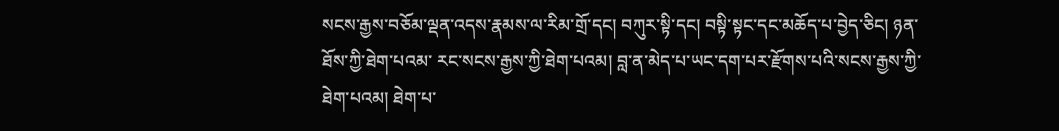སངས་རྒྱས་བཅོམ་ལྡན་འདས་རྣམས་ལ་རིམ་གྲོ་དང། བཀུར་སྟི་དང། བསྟི་སྟང་དང་མཆོད་པ་བྱེད་ཅིང། ཉན་ཐོས་ཀྱི་ཐེག་པའམ་ རང་སངས་རྒྱས་ཀྱི་ཐེག་པའམ། བླ་ན་མེད་པ་ཡང་དག་པར་རྫོགས་པའི་སངས་རྒྱས་ཀྱི་ཐེག་པའམ། ཐེག་པ་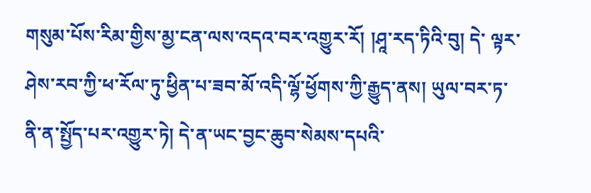གསུམ་པོས་རིམ་གྱིས་མྱ་ངན་ལས་འདའ་བར་འགྱུར་རོ། །ཤཱ་རད་ཏིའི་བུ། དེ་ ལྟར་ཤེས་རབ་ཀྱི་ཕ་རོལ་ཏུ་ཕྱིན་པ་ཟབ་མོ་འདི་ལྷོ་ཕྱོགས་ཀྱི་རྒྱུད་ནས། ཡུལ་བར་ཏ་ནི་ན་སྤྱོད་པར་འགྱུར་ཏེ། དེ་ན་ཡང་བྱང་ཆུབ་སེམས་དཔའི་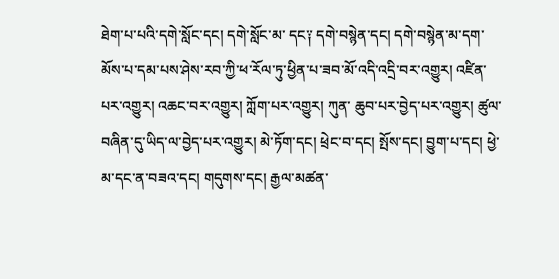ཐེག་པ་པའི་དགེ་སློང་དང། དགེ་སློང་མ་ དང༑ དགེ་བསྙེན་དང། དགེ་བསྙེན་མ་དག་མོས་པ་དམ་པས་ཤེས་རབ་ཀྱི་ཕ་རོལ་ཏུ་ཕྱིན་པ་ཟབ་མོ་འདི་འདྲི་བར་འགྱུར། འཛིན་པར་འགྱུར། འཆང་བར་འགྱུར། ཀློག་པར་འགྱུར། ཀུན་ ཆུབ་པར་བྱེད་པར་འགྱུར། ཚུལ་བཞིན་དུ་ཡིད་ལ་བྱེད་པར་འགྱུར། མེ་ཏོག་དང། ཕྲེང་བ་དང། སྤོས་དང། བྱུག་པ་དང། ཕྱེ་མ་དང་ན་བཟའ་དང། གདུགས་དང། རྒྱལ་མཚན་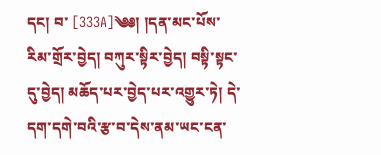དང། བ་ [333A]༄༅། །དན་མང་པོས་རིམ་གྲོར་བྱེད། བཀུར་སྟིར་བྱེད། བསྟི་སྟང་དུ་བྱེད། མཆོད་པར་བྱེད་པར་འགྱུར་ཏེ། དེ་དག་དགེ་བའི་རྩ་བ་དེས་ནམ་ཡང་ངན་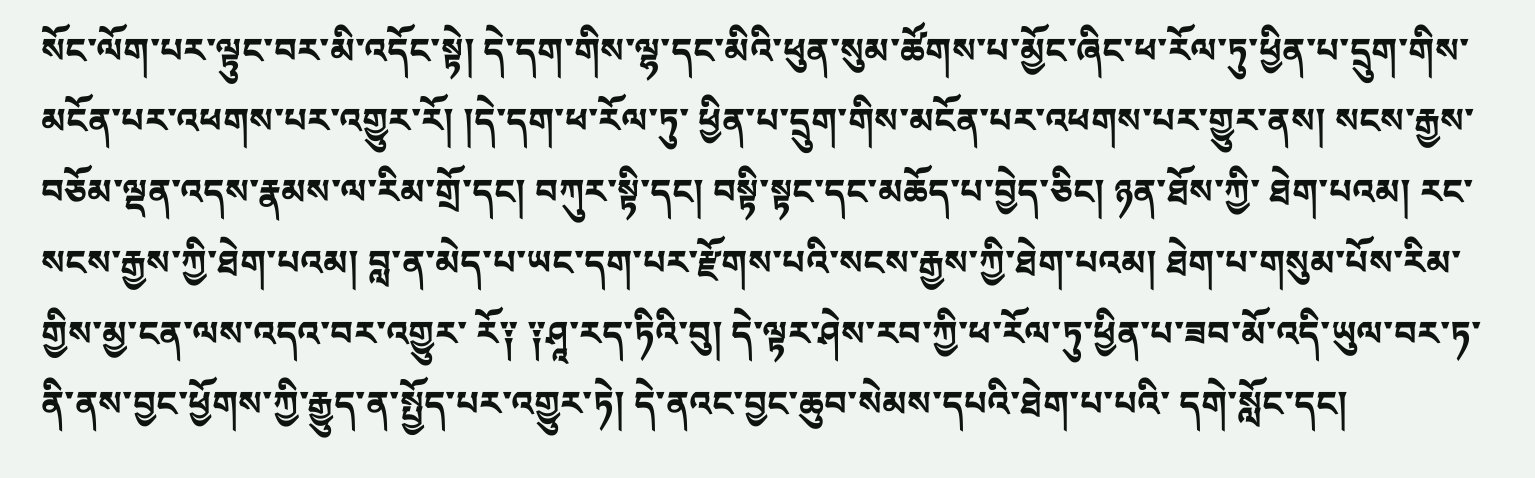སོང་ལོག་པར་ལྟུང་བར་མི་འདོང་སྟེ། དེ་དག་གིས་ལྷ་དང་མིའི་ཕུན་སུམ་ཚོགས་པ་མྱོང་ཞིང་ཕ་རོལ་ཏུ་ཕྱིན་པ་དྲུག་གིས་མངོན་པར་འཕགས་པར་འགྱུར་རོ། །དེ་དག་ཕ་རོལ་ཏུ་ ཕྱིན་པ་དྲུག་གིས་མངོན་པར་འཕགས་པར་གྱུར་ནས། སངས་རྒྱས་བཅོམ་ལྡན་འདས་རྣམས་ལ་རིམ་གྲོ་དང། བཀུར་སྟི་དང། བསྟི་སྟང་དང་མཆོད་པ་བྱེད་ཅིང། ཉན་ཐོས་ཀྱི་ ཐེག་པའམ། རང་སངས་རྒྱས་ཀྱི་ཐེག་པའམ། བླ་ན་མེད་པ་ཡང་དག་པར་རྫོགས་པའི་སངས་རྒྱས་ཀྱི་ཐེག་པའམ། ཐེག་པ་གསུམ་པོས་རིམ་གྱིས་མྱ་ངན་ལས་འདའ་བར་འགྱུར་ རོ༑ ༑ཤཱ་རད་ཏིའི་བུ། དེ་ལྟར་ཤེས་རབ་ཀྱི་ཕ་རོལ་ཏུ་ཕྱིན་པ་ཟབ་མོ་འདི་ཡུལ་བར་ཏ་ནི་ནས་བྱང་ཕྱོགས་ཀྱི་རྒྱུད་ན་སྤྱོད་པར་འགྱུར་ཏེ། དེ་ནའང་བྱང་ཆུབ་སེམས་དཔའི་ཐེག་པ་པའི་ དགེ་སློང་དང།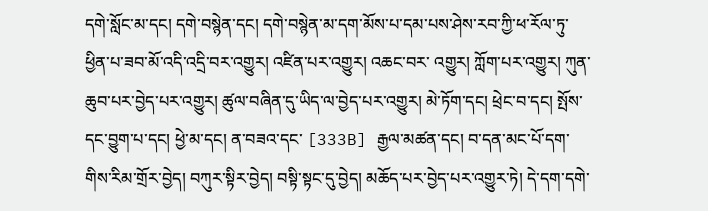དགེ་སློང་མ་དང། དགེ་བསྙེན་དང། དགེ་བསྙེན་མ་དག་མོས་པ་དམ་པས་ཤེས་རབ་ཀྱི་ཕ་རོལ་ཏུ་ཕྱིན་པ་ཟབ་མོ་འདི་འདྲི་བར་འགྱུར། འཛིན་པར་འགྱུར། འཆང་བར་ འགྱུར། ཀློག་པར་འགྱུར། ཀུན་ཆུབ་པར་བྱེད་པར་འགྱུར། ཚུལ་བཞིན་དུ་ཡིད་ལ་བྱེད་པར་འགྱུར། མེ་ཏོག་དང། ཕྲེང་བ་དང། སྤོས་དང་བྱུག་པ་དང། ཕྱེ་མ་དང། ན་བཟའ་དང་ [333B] རྒྱལ་མཚན་དང། བ་དན་མང་པོ་དག་གིས་རིམ་གྲོར་བྱེད། བཀུར་སྟིར་བྱེད། བསྟི་སྟང་དུ་བྱེད། མཆོད་པར་བྱེད་པར་འགྱུར་ཏེ། དེ་དག་དགེ་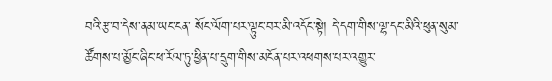བའི་རྩ་བ་དེས་ནམ་ཡང་ངན་ སོང་ལོག་པར་ལྟུང་བར་མི་འདོང་སྟེ། དེ་དག་གིས་ལྷ་དང་མིའི་ཕུན་སུམ་ཚོགས་པ་མྱོང་ཞིང་ཕ་རོལ་ཏུ་ཕྱིན་པ་དྲུག་གིས་མངོན་པར་འཕགས་པར་འགྱུར་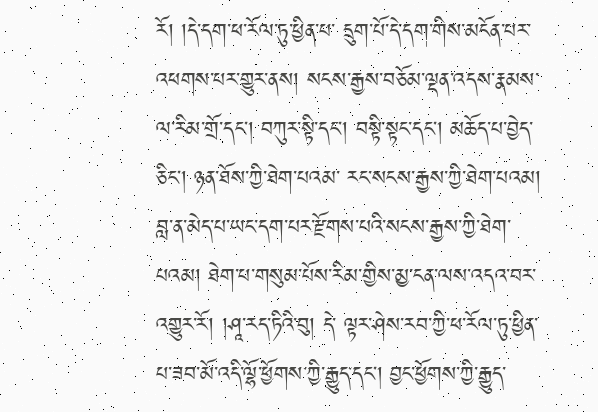རོ། །དེ་དག་ཕ་རོལ་ཏུ་ཕྱིན་པ་ དྲུག་པོ་དེ་དག་གིས་མངོན་པར་འཕགས་པར་གྱུར་ནས། སངས་རྒྱས་བཅོམ་ལྡན་འདས་རྣམས་ལ་རིམ་གྲོ་དང། བཀུར་སྟི་དང། བསྟི་སྟང་དང། མཆོད་པ་བྱེད་ཅིང། ཉན་ཐོས་ཀྱི་ཐེག་པའམ་ རང་སངས་རྒྱས་ཀྱི་ཐེག་པའམ། བླ་ན་མེད་པ་ཡང་དག་པར་རྫོགས་པའི་སངས་རྒྱས་ཀྱི་ཐེག་པའམ། ཐེག་པ་གསུམ་པོས་རིམ་གྱིས་མྱ་ངན་ལས་འདའ་བར་འགྱུར་རོ། །ཤཱ་རད་ཏིའི་བུ། དེ་ ལྟར་ཤེས་རབ་ཀྱི་ཕ་རོལ་ཏུ་ཕྱིན་པ་ཟབ་མོ་འདི་ལྷོ་ཕྱོགས་ཀྱི་རྒྱུད་དང། བྱང་ཕྱོགས་ཀྱི་རྒྱུད་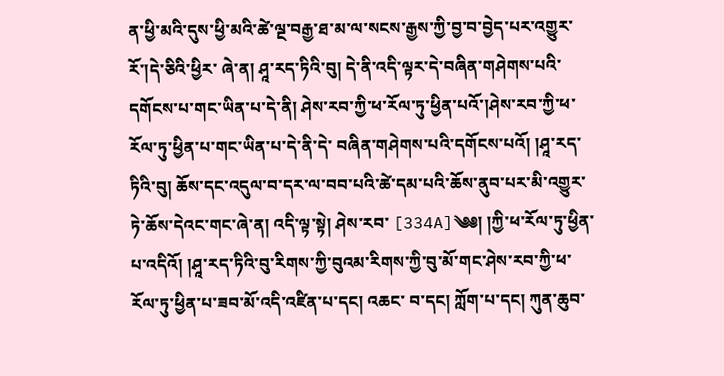ན་ཕྱི་མའི་དུས་ཕྱི་མའི་ཚེ་ལྔ་བརྒྱ་ཐ་མ་ལ་སངས་རྒྱས་ཀྱི་བྱ་བ་བྱེད་པར་འགྱུར་རོ་།དེ་ཅིའི་ཕྱིར་ ཞེ་ན། ཤཱ་རད་ཏིའི་བུ། དེ་ནི་འདི་ལྟར་དེ་བཞིན་གཤེགས་པའི་དགོངས་པ་གང་ཡིན་པ་དེ་ནི། ཤེས་རབ་ཀྱི་ཕ་རོལ་ཏུ་ཕྱིན་པའོ་།ཤེས་རབ་ཀྱི་ཕ་རོལ་ཏུ་ཕྱིན་པ་གང་ཡིན་པ་དེ་ནི་དེ་ བཞིན་གཤེགས་པའི་དགོངས་པའོ། །ཤཱ་རད་ཏིའི་བུ། ཆོས་དང་འདུལ་བ་དར་ལ་བབ་པའི་ཚེ་དམ་པའི་ཆོས་ནུབ་པར་མི་འགྱུར་ཏེ་ཆོས་དེའང་གང་ཞེ་ན། འདི་ལྟ་སྟེ། ཤེས་རབ་ [334A]༄༅། །ཀྱི་ཕ་རོལ་ཏུ་ཕྱིན་པ་འདིའོ། །ཤཱ་རད་ཏིའི་བུ་རིགས་ཀྱི་བུའམ་རིགས་ཀྱི་བུ་མོ་གང་ཤེས་རབ་ཀྱི་ཕ་རོལ་ཏུ་ཕྱིན་པ་ཟབ་མོ་འདི་འཛིན་པ་དང། འཆང་ བ་དང། ཀློག་པ་དང། ཀུན་ཆུབ་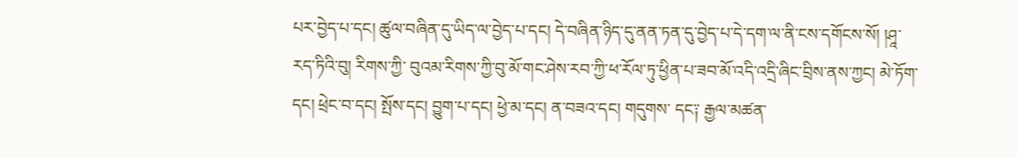པར་བྱེད་པ་དང། ཚུལ་བཞིན་དུ་ཡིད་ལ་བྱེད་པ་དང། དེ་བཞིན་ཉིད་དུ་ནན་ཏན་དུ་བྱེད་པ་དེ་དག་ལ་ནི་ངས་དགོངས་སོ། །ཤཱ་རད་ཏིའི་བུ། རིགས་ཀྱི་ བུའམ་རིགས་ཀྱི་བུ་མོ་གང་ཤེས་རབ་ཀྱི་ཕ་རོལ་ཏུ་ཕྱིན་པ་ཟབ་མོ་འདི་འདྲི་ཞིང་བྲིས་ནས་ཀྱང། མེ་ཏོག་དང། ཕྲེང་བ་དང། སྤོས་དང། བྱུག་པ་དང། ཕྱེ་མ་དང། ན་བཟའ་དང། གདུགས་ དང༑ རྒྱལ་མཚན་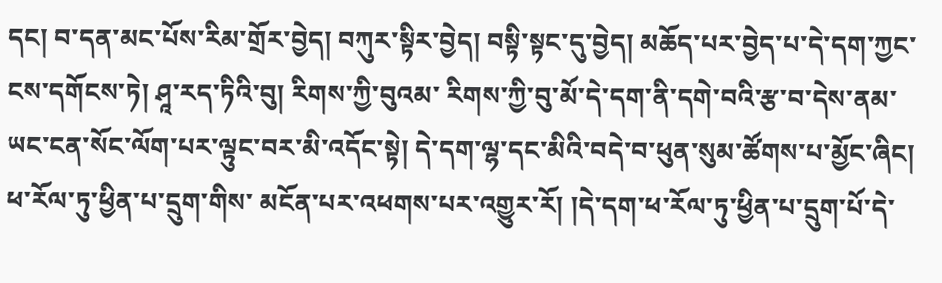དང། བ་དན་མང་པོས་རིམ་གྲོར་བྱེད། བཀུར་སྟིར་བྱེད། བསྟི་སྟང་དུ་བྱེད། མཆོད་པར་བྱེད་པ་དེ་དག་ཀྱང་ངས་དགོངས་ཏེ། ཤཱ་རད་ཏིའི་བུ། རིགས་ཀྱི་བུའམ་ རིགས་ཀྱི་བུ་མོ་དེ་དག་ནི་དགེ་བའི་རྩ་བ་དེས་ནམ་ཡང་ངན་སོང་ལོག་པར་ལྟུང་བར་མི་འདོང་སྟེ། དེ་དག་ལྷ་དང་མིའི་བདེ་བ་ཕུན་སུམ་ཚོགས་པ་མྱོང་ཞིང། ཕ་རོལ་ཏུ་ཕྱིན་པ་དྲུག་གིས་ མངོན་པར་འཕགས་པར་འགྱུར་རོ། །དེ་དག་ཕ་རོལ་ཏུ་ཕྱིན་པ་དྲུག་པོ་དེ་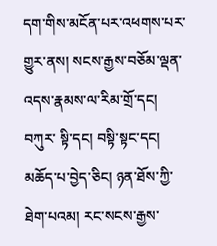དག་གིས་མངོན་པར་འཕགས་པར་གྱུར་ནས། སངས་རྒྱས་བཅོམ་ལྡན་འདས་རྣམས་ལ་རིམ་གྲོ་དང། བཀུར་ སྟི་དང། བསྟི་སྟང་དང། མཆོད་པ་བྱེད་ཅིང། ཉན་ཐོས་ཀྱི་ཐེག་པའམ། རང་སངས་རྒྱས་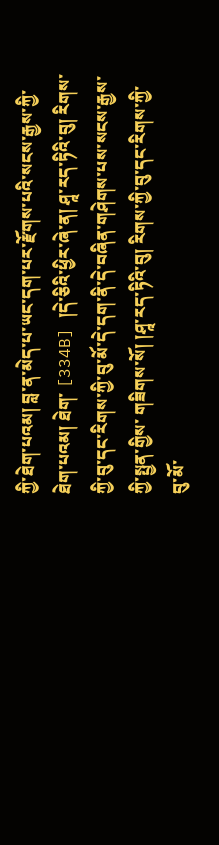ཀྱི་ཐེག་པའམ། བླ་ན་མེད་པ་ཡང་དག་པར་རྫོགས་པའི་སངས་རྒྱས་ཀྱི་ཐེག་པའམ། ཐེག་ [334B] །དེ་ཅིའི་ཕྱིར་ཞེ་ན། ཤཱ་རད་ཏིའི་བུ། རིགས་ཀྱི་བུ་དང་རིགས་ཀྱི་བུ་མོ་དེ་དག་ནི་དེ་བཞིན་གཤེགས་པས་སངས་རྒྱས་ཀྱི་སྤྱན་གྱིས་ གཟིགས་སོ། །ཤཱ་རད་ཏིའི་བུ། རིགས་ཀྱི་བུ་དང་རིགས་ཀྱི་བུ་མོ་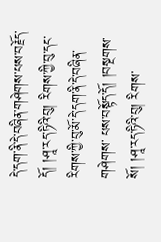དེ་དག་ནི་དེ་བཞིན་གཤེགས་པས་བརྗོད་དོ། །ཤཱ་རད་ཏིའི་བུ། རིགས་ཀྱི་བུ་དང་རིགས་ཀྱི་བུ་མོ་དེ་དག་ནི་དེ་བཞིན་གཤེགས་ པས་བསྟོད་དོ། །བསྔགས་སོ། །ཤཱ་རད་ཏིའི་བུ། རིགས་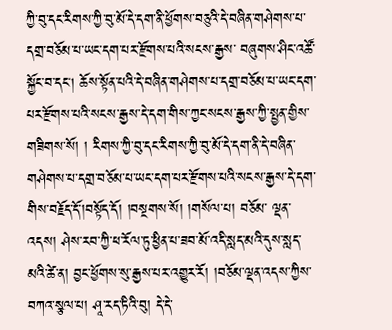ཀྱི་བུ་དང་རིགས་ཀྱི་བུ་མོ་དེ་དག་ནི་ཕྱོགས་བཅུའི་དེ་བཞིན་གཤེགས་པ་དགྲ་བཅོམ་པ་ཡང་དག་པར་རྫོགས་པའི་སངས་རྒྱས་ བཞུགས་ཤིང་འཚོ་སྐྱོང་བ་དང། ཆོས་སྟོན་པའི་དེ་བཞིན་གཤེགས་པ་དགྲ་བཅོམ་པ་ཡང་དག་པར་རྫོགས་པའི་སངས་རྒྱས་དེ་དག་གིས་ཀྱང་སངས་རྒྱས་ཀྱི་སྤྱན་གྱིས་གཟིགས་སོ། ། རིགས་ཀྱི་བུ་དང་རིགས་ཀྱི་བུ་མོ་དེ་དག་ནི་དེ་བཞིན་གཤེགས་པ་དགྲ་བཅོམ་པ་ཡང་དག་པར་རྫོགས་པའི་སངས་རྒྱས་དེ་དག་གིས་བརྗོད་དོ་།བསྟོད་དོ། །བསྔགས་སོ། །གསོལ་པ། བཅོམ་ ལྡན་འདས། ཤེས་རབ་ཀྱི་ཕ་རོལ་ཏུ་ཕྱིན་པ་ཟབ་མོ་འདི་སླད་མའི་དུས་སླད་མའི་ཚེ་ན། བྱང་ཕྱོགས་སུ་རྒྱས་པར་འགྱུར་རོ། །བཅོམ་ལྡན་འདས་ཀྱིས་བཀའ་སྩལ་པ། ཤཱ་རད་ཏིའི་བུ། དེ་དེ་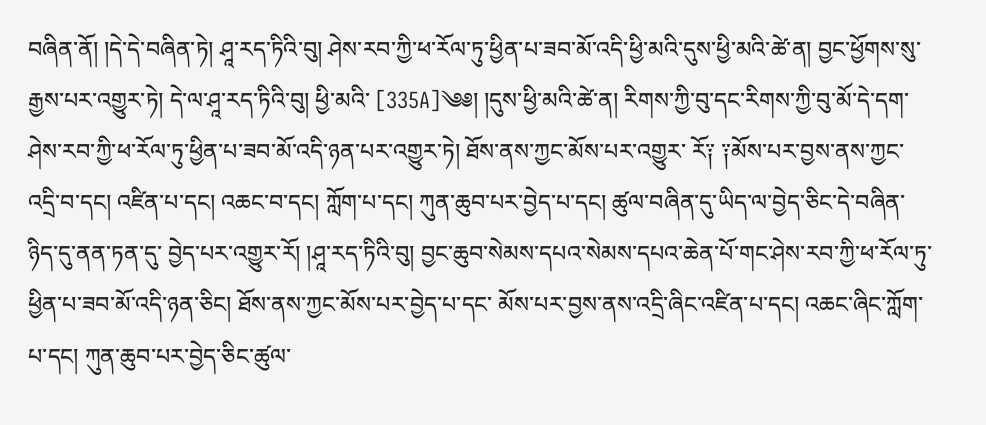བཞིན་ནོ། །དེ་དེ་བཞིན་ཏེ། ཤཱ་རད་ཏིའི་བུ། ཤེས་རབ་ཀྱི་ཕ་རོལ་ཏུ་ཕྱིན་པ་ཟབ་མོ་འདི་ཕྱི་མའི་དུས་ཕྱི་མའི་ཚེ་ན། བྱང་ཕྱོགས་སུ་རྒྱས་པར་འགྱུར་ཏེ། དེ་ལ་ཤཱ་རད་ཏིའི་བུ། ཕྱི་མའི་ [335A]༄༅། །དུས་ཕྱི་མའི་ཚེ་ན། རིགས་ཀྱི་བུ་དང་རིགས་ཀྱི་བུ་མོ་དེ་དག་ཤེས་རབ་ཀྱི་ཕ་རོལ་ཏུ་ཕྱིན་པ་ཟབ་མོ་འདི་ཉན་པར་འགྱུར་ཏེ། ཐོས་ནས་ཀྱང་མོས་པར་འགྱུར་ རོ༑ ༑མོས་པར་བྱས་ནས་ཀྱང་འདྲི་བ་དང། འཛིན་པ་དང། འཆང་བ་དང། ཀློག་པ་དང། ཀུན་ཆུབ་པར་བྱེད་པ་དང། ཚུལ་བཞིན་དུ་ཡིད་ལ་བྱེད་ཅིང་དེ་བཞིན་ཉིད་དུ་ནན་ཏན་དུ་ བྱེད་པར་འགྱུར་རོ། །ཤཱ་རད་ཏིའི་བུ། བྱང་ཆུབ་སེམས་དཔའ་སེམས་དཔའ་ཆེན་པོ་གང་ཤེས་རབ་ཀྱི་ཕ་རོལ་ཏུ་ཕྱིན་པ་ཟབ་མོ་འདི་ཉན་ཅིང། ཐོས་ནས་ཀྱང་མོས་པར་བྱེད་པ་དང་ མོས་པར་བྱས་ནས་འདྲི་ཞིང་འཛིན་པ་དང། འཆང་ཞིང་ཀློག་པ་དང། ཀུན་ཆུབ་པར་བྱེད་ཅིང་ཚུལ་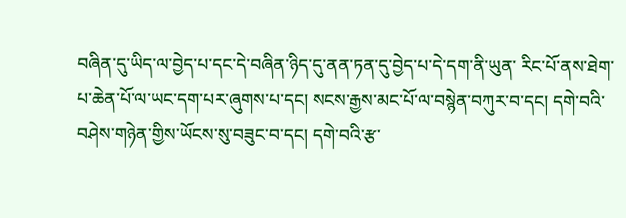བཞིན་དུ་ཡིད་ལ་བྱེད་པ་དང་དེ་བཞིན་ཉིད་དུ་ནན་ཏན་དུ་བྱེད་པ་དེ་དག་ནི་ཡུན་ རིང་པོ་ནས་ཐེག་པ་ཆེན་པོ་ལ་ཡང་དག་པར་ཞུགས་པ་དང། སངས་རྒྱས་མང་པོ་ལ་བསྙེན་བཀུར་བ་དང། དགེ་བའི་བཤེས་གཉེན་གྱིས་ཡོངས་སུ་བཟུང་བ་དང། དགེ་བའི་རྩ་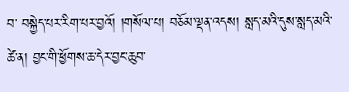བ་ བསྐྱེད་པར་རིག་པར་བྱའོ། །གསོལ་པ། བཅོམ་ལྡན་འདས། སླད་མའི་དུས་སླད་མའི་ཚེ་ན། བྱང་གི་ཕྱོགས་ཆ་དེར་བྱང་ཆུབ་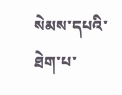སེམས་དཔའི་ཐེག་པ་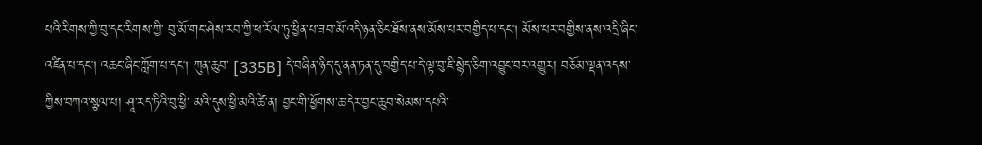པའི་རིགས་ཀྱི་བུ་དང་རིགས་ཀྱི་ བུ་མོ་གང་ཤེས་རབ་ཀྱི་ཕ་རོལ་ཏུ་ཕྱིན་པ་ཟབ་མོ་འདི་ཉན་ཅིང་ཐོས་ནས་མོས་པར་བགྱིད་པ་དང། མོས་པར་བགྱིས་ནས་འདྲི་ཞིང་འཛིན་པ་དང། འཆང་ཞིང་ཀློག་པ་དང། ཀུན་ཆུབ་ [335B] དེ་བཞིན་ཉིད་དུ་ནན་ཏན་དུ་བགྱིད་པ་དེ་ལྟ་བུ་ཇི་སྙེད་ཅིག་འབྱུང་བར་འགྱུར། བཅོམ་ལྡན་འདས་ཀྱིས་བཀའ་སྩལ་པ། ཤཱ་རད་ཏིའི་བུ་ཕྱི་ མའི་དུས་ཕྱི་མའི་ཚེ་ན། བྱང་གི་ཕྱོགས་ཆ་དེར་བྱང་ཆུབ་སེམས་དཔའི་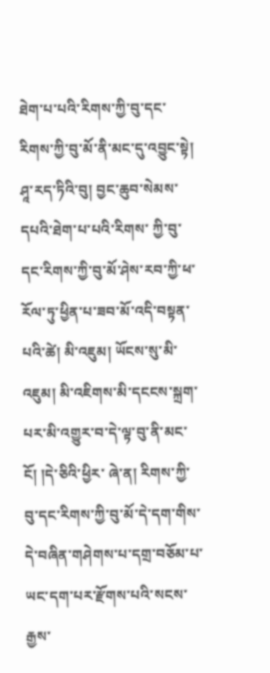ཐེག་པ་པའི་རིགས་ཀྱི་བུ་དང་རིགས་ཀྱི་བུ་མོ་ནི་མང་དུ་འབྱུང་སྟེ། ཤཱ་རད་ཏིའི་བུ། བྱང་ཆུབ་སེམས་དཔའི་ཐེག་པ་པའི་རིགས་ ཀྱི་བུ་དང་རིགས་ཀྱི་བུ་མོ་ཤེས་རབ་ཀྱི་ཕ་རོལ་ཏུ་ཕྱིན་པ་ཟབ་མོ་འདི་བསྟན་པའི་ཚེ། མི་འཇུམ། ཡོངས་སུ་མི་འཇུམ། མི་འཇིགས་མི་དངངས་སྐྲག་པར་མི་འགྱུར་བ་དེ་ལྟ་བུ་ནི་མང་ངོ། །དེ་ཅིའི་ཕྱིར་ ཞེ་ན། རིགས་ཀྱི་བུ་དང་རིགས་ཀྱི་བུ་མོ་དེ་དག་གིས་དེ་བཞིན་གཤེགས་པ་དགྲ་བཅོམ་པ་ཡང་དག་པར་རྫོགས་པའི་སངས་རྒྱས་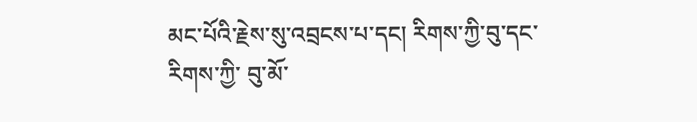མང་པོའི་རྗེས་སུ་འབྲངས་པ་དང། རིགས་ཀྱི་བུ་དང་རིགས་ཀྱི་ བུ་མོ་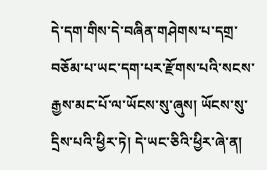དེ་དག་གིས་དེ་བཞིན་གཤེགས་པ་དགྲ་བཅོམ་པ་ཡང་དག་པར་རྫོགས་པའི་སངས་རྒྱས་མང་པོ་ལ་ཡོངས་སུ་ཞུས། ཡོངས་སུ་དྲིས་པའི་ཕྱིར་ཏེ། དེ་ཡང་ཅིའི་ཕྱིར་ཞེ་ན།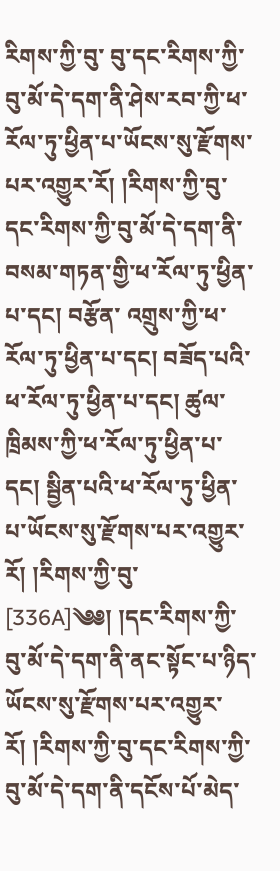རིགས་ཀྱི་བུ་ བུ་དང་རིགས་ཀྱི་བུ་མོ་དེ་དག་ནི་ཤེས་རབ་ཀྱི་ཕ་རོལ་ཏུ་ཕྱིན་པ་ཡོངས་སུ་རྫོགས་པར་འགྱུར་རོ། །རིགས་ཀྱི་བུ་དང་རིགས་ཀྱི་བུ་མོ་དེ་དག་ནི་བསམ་གཏན་གྱི་ཕ་རོལ་ཏུ་ཕྱིན་པ་དང། བརྩོན་ འགྲུས་ཀྱི་ཕ་རོལ་ཏུ་ཕྱིན་པ་དང། བཟོད་པའི་ཕ་རོལ་ཏུ་ཕྱིན་པ་དང། ཚུལ་ཁྲིམས་ཀྱི་ཕ་རོལ་ཏུ་ཕྱིན་པ་དང། སྦྱིན་པའི་ཕ་རོལ་ཏུ་ཕྱིན་པ་ཡོངས་སུ་རྫོགས་པར་འགྱུར་རོ། །རིགས་ཀྱི་བུ་ [336A]༄༅། །དང་རིགས་ཀྱི་བུ་མོ་དེ་དག་ནི་ནང་སྟོང་པ་ཉིད་ཡོངས་སུ་རྫོགས་པར་འགྱུར་རོ། །རིགས་ཀྱི་བུ་དང་རིགས་ཀྱི་བུ་མོ་དེ་དག་ནི་དངོས་པོ་མེད་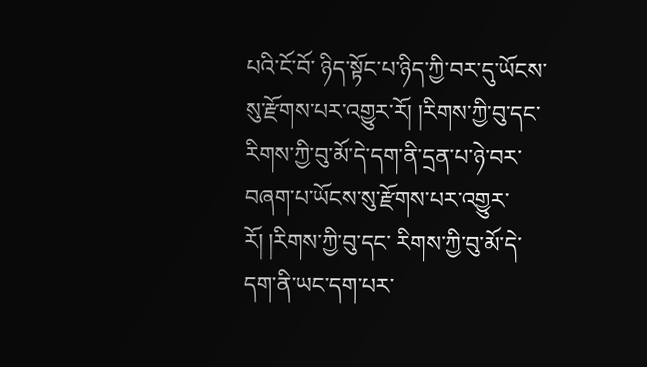པའི་ངོ་བོ་ ཉིད་སྟོང་པ་ཉིད་ཀྱི་བར་དུ་ཡོངས་སུ་རྫོགས་པར་འགྱུར་རོ། །རིགས་ཀྱི་བུ་དང་རིགས་ཀྱི་བུ་མོ་དེ་དག་ནི་དྲན་པ་ཉེ་བར་བཞག་པ་ཡོངས་སུ་རྫོགས་པར་འགྱུར་རོ། །རིགས་ཀྱི་བུ་དང་ རིགས་ཀྱི་བུ་མོ་དེ་དག་ནི་ཡང་དག་པར་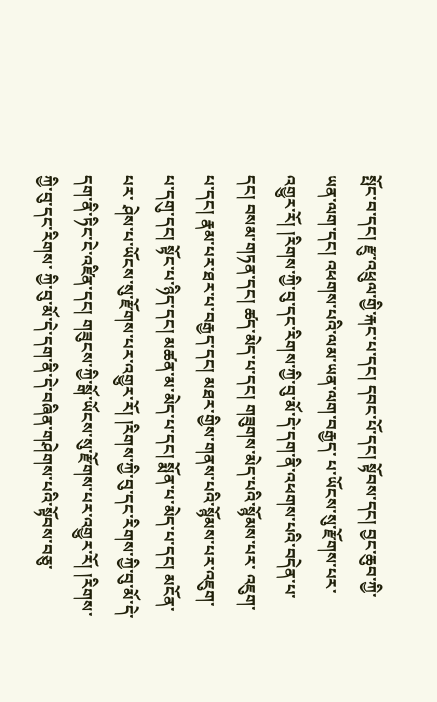སྤོང་བ་དང། རྫུ་འཕྲུལ་གྱི་རྐང་པ་དང། དབང་པོ་དང། སྟོབས་དང། བྱང་ཆུབ་ཀྱི་ཡན་ལག་དང། འཕགས་པའི་ལམ་ཡན་ལག་བརྒྱད་ པ་ཡོངས་སུ་རྫོགས་པར་འགྱུར་རོ། །རིགས་ཀྱི་བུ་དང་རིགས་ཀྱི་བུ་མོ་དེ་དག་ནི་འཕགས་པའི་བདེན་པ་དང། བསམ་གཏན་དང། ཚད་མེད་པ་དང། གཟུགས་མེད་པའི་སྙོམས་པར་ འཇུག་པ་དང། རྣམ་པར་ཐར་པ་བརྒྱད་དང། མཐར་གྱིས་གནས་པའི་སྙོམས་པར་འཇུག་པ་དགུ་དང། སྟོང་པ་ཉིད་དང། མཚན་མ་མེད་པ་དང། སྨོན་པ་མེད་པ་དང། མངོན་པར་ ཤེས་པ་ཡོངས་སུ་རྫོགས་པར་འགྱུར་རོ། །རིགས་ཀྱི་བུ་དང་རིགས་ཀྱི་བུ་མོ་དེ་དག་ནི་ཏིང་ངེ་འཛིན་དང། གཟུངས་ཀྱི་སྒོ་ཡོངས་སུ་རྫོགས་པར་འགྱུར་རོ། །རིགས་ཀྱི་བུ་དང་རིགས་ ཀྱི་བུ་མོ་དེ་དག་ནི་དེ་བཞིན་གཤེགས་པའི་སྟོབས་བཅུ་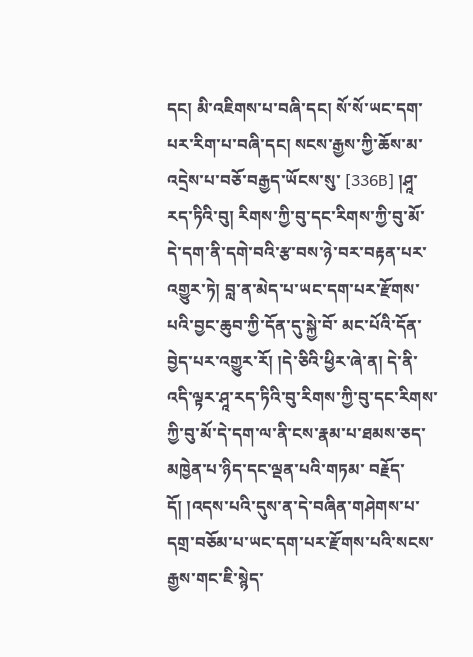དང། མི་འཇིགས་པ་བཞི་དང། སོ་སོ་ཡང་དག་པར་རིག་པ་བཞི་དང། སངས་རྒྱས་ཀྱི་ཆོས་མ་འདྲེས་པ་བཅོ་བརྒྱད་ཡོངས་སུ་ [336B] །ཤཱ་རད་ཏིའི་བུ། རིགས་ཀྱི་བུ་དང་རིགས་ཀྱི་བུ་མོ་དེ་དག་ནི་དགེ་བའི་རྩ་བས་ཉེ་བར་བརྟན་པར་འགྱུར་ཏེ། བླ་ན་མེད་པ་ཡང་དག་པར་རྫོགས་པའི་བྱང་ཆུབ་ཀྱི་དོན་དུ་སྐྱེ་བོ་ མང་པོའི་དོན་བྱེད་པར་འགྱུར་རོ། །དེ་ཅིའི་ཕྱིར་ཞེ་ན། དེ་ནི་འདི་ལྟར་ཤཱ་རད་ཏིའི་བུ་རིགས་ཀྱི་བུ་དང་རིགས་ཀྱི་བུ་མོ་དེ་དག་ལ་ནི་ངས་རྣམ་པ་ཐམས་ཅད་མཁྱེན་པ་ཉིད་དང་ལྡན་པའི་གཏམ་ བརྗོད་དོ། །འདས་པའི་དུས་ན་དེ་བཞིན་གཤེགས་པ་དགྲ་བཅོམ་པ་ཡང་དག་པར་རྫོགས་པའི་སངས་རྒྱས་གང་ཇི་སྙེད་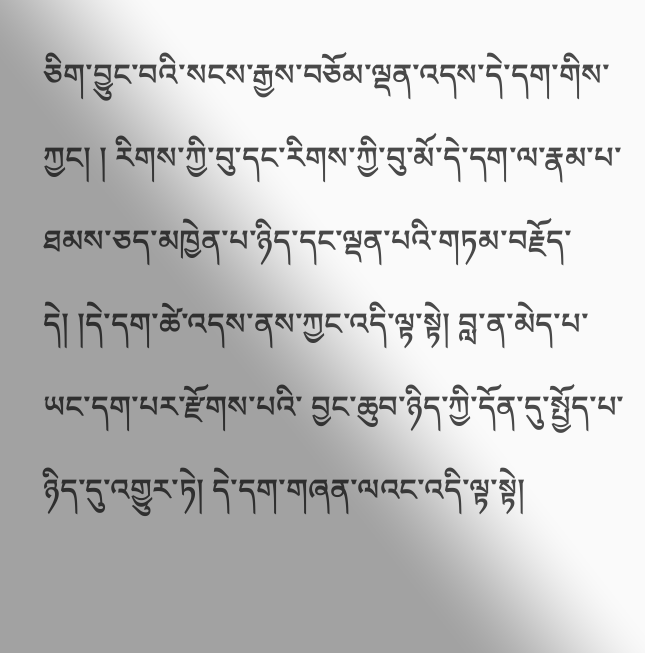ཅིག་བྱུང་བའི་སངས་རྒྱས་བཅོམ་ལྡན་འདས་དེ་དག་གིས་ཀྱང། ། རིགས་ཀྱི་བུ་དང་རིགས་ཀྱི་བུ་མོ་དེ་དག་ལ་རྣམ་པ་ཐམས་ཅད་མཁྱེན་པ་ཉིད་དང་ལྡན་པའི་གཏམ་བརྗོད་དེ། །དེ་དག་ཚེ་འདས་ནས་ཀྱང་འདི་ལྟ་སྟེ། བླ་ན་མེད་པ་ཡང་དག་པར་རྫོགས་པའི་ བྱང་ཆུབ་ཉིད་ཀྱི་དོན་དུ་སྤྱོད་པ་ཉིད་དུ་འགྱུར་ཏེ། དེ་དག་གཞན་ལའང་འདི་ལྟ་སྟེ།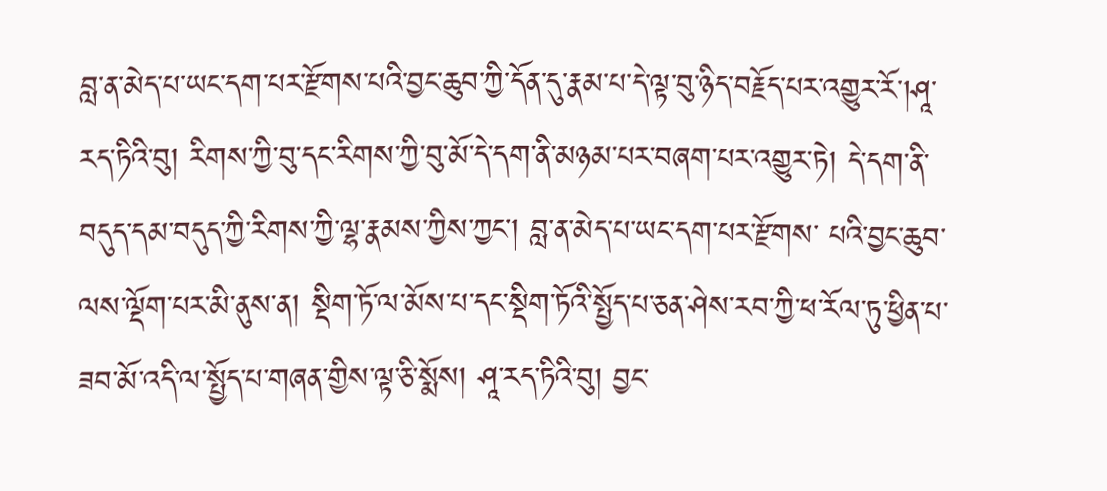བླ་ན་མེད་པ་ཡང་དག་པར་རྫོགས་པའི་བྱང་ཆུབ་ཀྱི་དོན་དུ་རྣམ་པ་དེ་ལྟ་བུ་ཉིད་བརྗོད་པར་འགྱུར་རོ་།ཤཱ་ རད་ཏིའི་བུ། རིགས་ཀྱི་བུ་དང་རིགས་ཀྱི་བུ་མོ་དེ་དག་ནི་མཉམ་པར་བཞག་པར་འགྱུར་ཏེ། དེ་དག་ནི་བདུད་དམ་བདུད་ཀྱི་རིགས་ཀྱི་ལྷ་རྣམས་ཀྱིས་ཀྱང། བླ་ན་མེད་པ་ཡང་དག་པར་རྫོགས་ པའི་བྱང་ཆུབ་ལས་ལྡོག་པར་མི་ནུས་ན། སྡིག་ཏོ་ལ་མོས་པ་དང་སྡིག་ཏོའི་སྤྱོད་པ་ཅན་ཤེས་རབ་ཀྱི་ཕ་རོལ་ཏུ་ཕྱིན་པ་ཟབ་མོ་འདི་ལ་སྤྱོད་པ་གཞན་གྱིས་ལྟ་ཅི་སྨོས། ཤཱ་རད་ཏིའི་བུ། བྱང་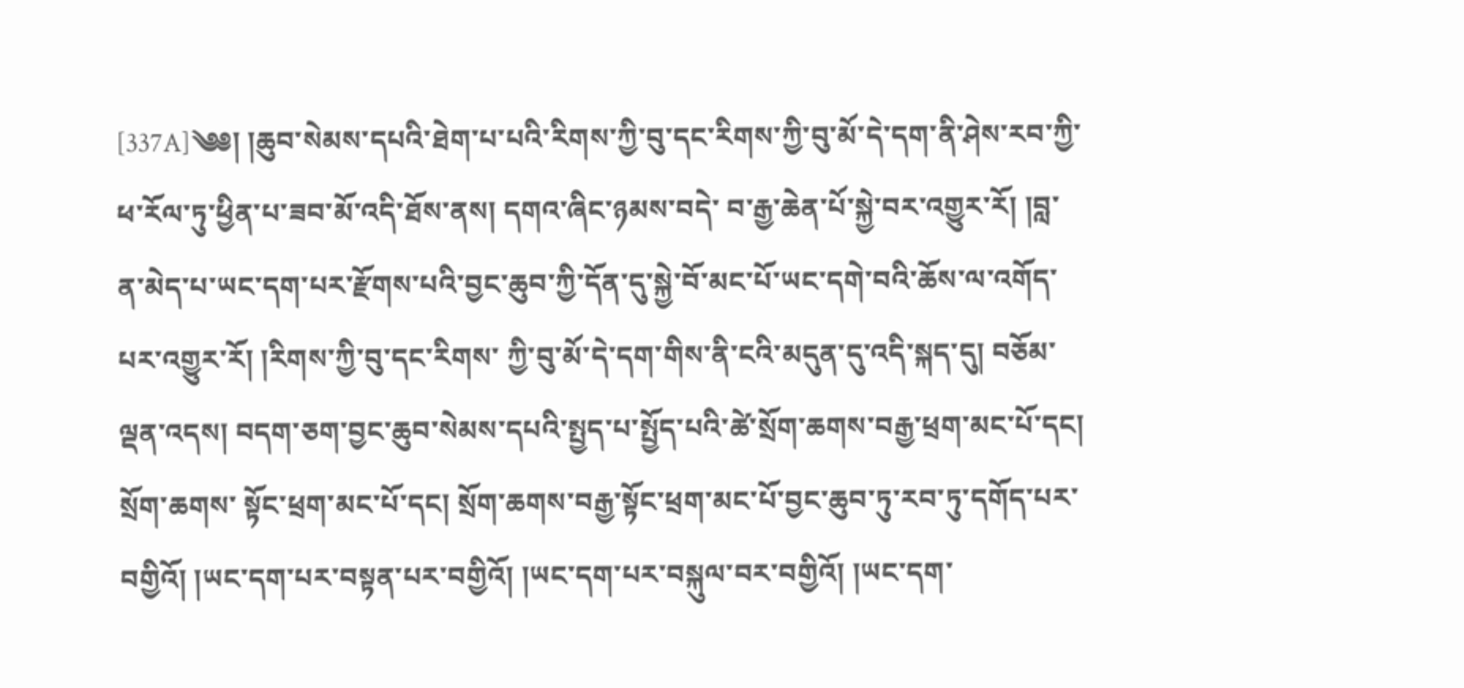[337A]༄༅། །ཆུབ་སེམས་དཔའི་ཐེག་པ་པའི་རིགས་ཀྱི་བུ་དང་རིགས་ཀྱི་བུ་མོ་དེ་དག་ནི་ཤེས་རབ་ཀྱི་ཕ་རོལ་ཏུ་ཕྱིན་པ་ཟབ་མོ་འདི་ཐོས་ནས། དགའ་ཞིང་ཉམས་བདེ་ བ་རྒྱ་ཆེན་པོ་སྐྱེ་བར་འགྱུར་རོ། །བླ་ན་མེད་པ་ཡང་དག་པར་རྫོགས་པའི་བྱང་ཆུབ་ཀྱི་དོན་དུ་སྐྱེ་བོ་མང་པོ་ཡང་དགེ་བའི་ཆོས་ལ་འགོད་པར་འགྱུར་རོ། །རིགས་ཀྱི་བུ་དང་རིགས་ ཀྱི་བུ་མོ་དེ་དག་གིས་ནི་ངའི་མདུན་དུ་འདི་སྐད་དུ། བཅོམ་ལྡན་འདས། བདག་ཅག་བྱང་ཆུབ་སེམས་དཔའི་སྤྱད་པ་སྤྱོད་པའི་ཚེ་སྲོག་ཆགས་བརྒྱ་ཕྲག་མང་པོ་དང། སྲོག་ཆགས་ སྟོང་ཕྲག་མང་པོ་དང། སྲོག་ཆགས་བརྒྱ་སྟོང་ཕྲག་མང་པོ་བྱང་ཆུབ་ཏུ་རབ་ཏུ་དགོད་པར་བགྱིའོ། །ཡང་དག་པར་བསྟན་པར་བགྱིའོ། །ཡང་དག་པར་བསྐུལ་བར་བགྱིའོ། །ཡང་དག་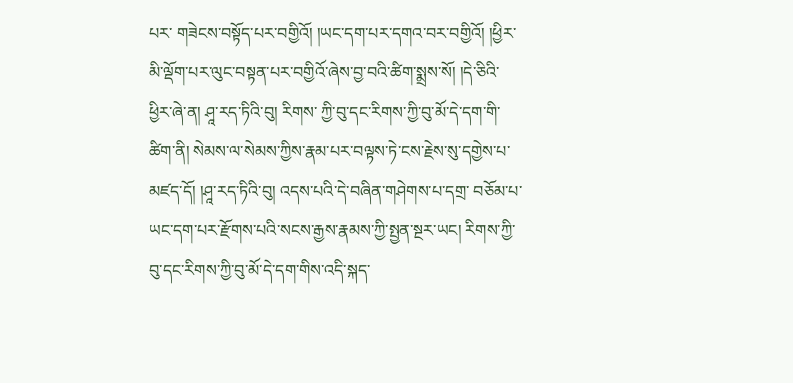པར་ གཟེངས་བསྟོད་པར་བགྱིའོ། །ཡང་དག་པར་དགའ་བར་བགྱིའོ། །ཕྱིར་མི་ལྡོག་པར་ལུང་བསྟན་པར་བགྱིའོ་ཞེས་བྱ་བའི་ཚིག་སྨྲས་སོ། །དེ་ཅིའི་ཕྱིར་ཞེ་ན། ཤཱ་རད་ཏིའི་བུ། རིགས་ ཀྱི་བུ་དང་རིགས་ཀྱི་བུ་མོ་དེ་དག་གི་ཚིག་ནི། སེམས་ལ་སེམས་ཀྱིས་རྣམ་པར་བལྟས་ཏེ་ངས་རྗེས་སུ་དགྱེས་པ་མཛད་དོ། །ཤཱ་རད་ཏིའི་བུ། འདས་པའི་དེ་བཞིན་གཤེགས་པ་དགྲ་ བཅོམ་པ་ཡང་དག་པར་རྫོགས་པའི་སངས་རྒྱས་རྣམས་ཀྱི་སྤྱན་སྔར་ཡང། རིགས་ཀྱི་བུ་དང་རིགས་ཀྱི་བུ་མོ་དེ་དག་གིས་འདི་སྐད་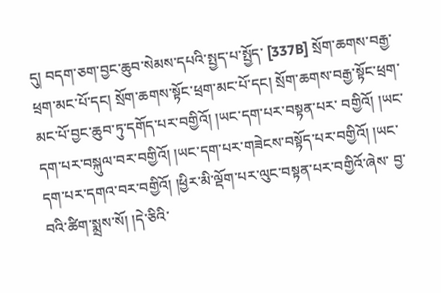དུ། བདག་ཅག་བྱང་ཆུབ་སེམས་དཔའི་སྤྱད་པ་སྤྱོད་ [337B] སྲོག་ཆགས་བརྒྱ་ཕྲག་མང་པོ་དང། སྲོག་ཆགས་སྟོང་ཕྲག་མང་པོ་དང། སྲོག་ཆགས་བརྒྱ་སྟོང་ཕྲག་མང་པོ་བྱང་ཆུབ་ཏུ་དགོད་པར་བགྱིའོ། །ཡང་དག་པར་བསྟན་པར་ བགྱིའོ། །ཡང་དག་པར་བསྐུལ་བར་བགྱིའོ། །ཡང་དག་པར་གཟེངས་བསྟོད་པར་བགྱིའོ། །ཡང་དག་པར་དགའ་བར་བགྱིའོ། །ཕྱིར་མི་ལྡོག་པར་ལུང་བསྟན་པར་བགྱིའོ་ཞེས་ བྱ་བའི་ཚིག་སྨྲས་སོ། །དེ་ཅིའི་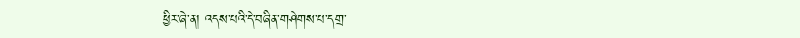ཕྱིར་ཞེ་ན། འདས་པའི་དེ་བཞིན་གཤེགས་པ་དགྲ་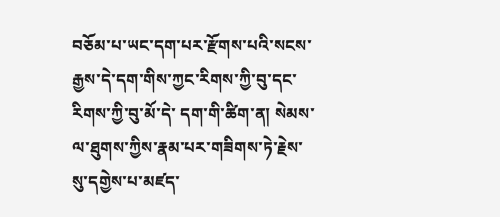བཅོམ་པ་ཡང་དག་པར་རྫོགས་པའི་སངས་རྒྱས་དེ་དག་གིས་ཀྱང་རིགས་ཀྱི་བུ་དང་རིགས་ཀྱི་བུ་མོ་དེ་ དག་གི་ཚིག་ན། སེམས་ལ་ཐུགས་ཀྱིས་རྣམ་པར་གཟིགས་ཏེ་རྗེས་སུ་དགྱེས་པ་མཛད་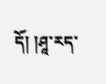དོ། །ཤཱ་རད་